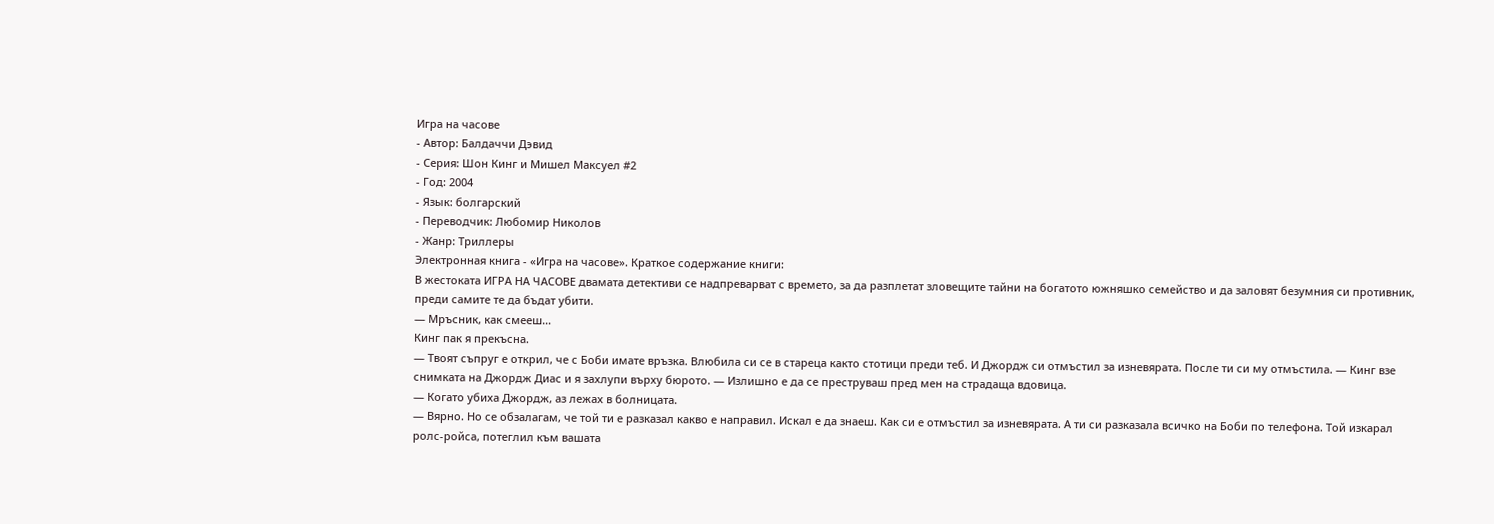Игра на часове
- Автор: Балдаччи Дэвид
- Серия: Шон Кинг и Мишел Максуел #2
- Год: 2004
- Язык: болгарский
- Переводчик: Любомир Николов
- Жанр: Триллеры
Электронная книга - «Игра на часове». Краткое содержание книги:
В жестоката ИГРА НА ЧАСОВЕ двамата детективи се надпреварват с времето, за да разплетат зловещите тайни на богатото южняшко семейство и да заловят безумния си противник, преди самите те да бъдат убити.
— Мръсник, как смееш…
Кинг пак я прекъсна.
— Твоят съпруг е открил, че с Боби имате връзка. Влюбила си се в стареца както стотици преди теб. И Джордж си отмъстил за изневярата. После ти си му отмъстила. — Кинг взе снимката на Джордж Диас и я захлупи върху бюрото. — Излишно е да се преструваш пред мен на страдаща вдовица.
— Когато убиха Джордж, аз лежах в болницата.
— Вярно. Но се обзалагам, че той ти е разказал какво е направил. Искал е да знаеш. Как си е отмъстил за изневярата. А ти си разказала всичко на Боби по телефона. Той изкарал ролс-ройса, потеглил към вашата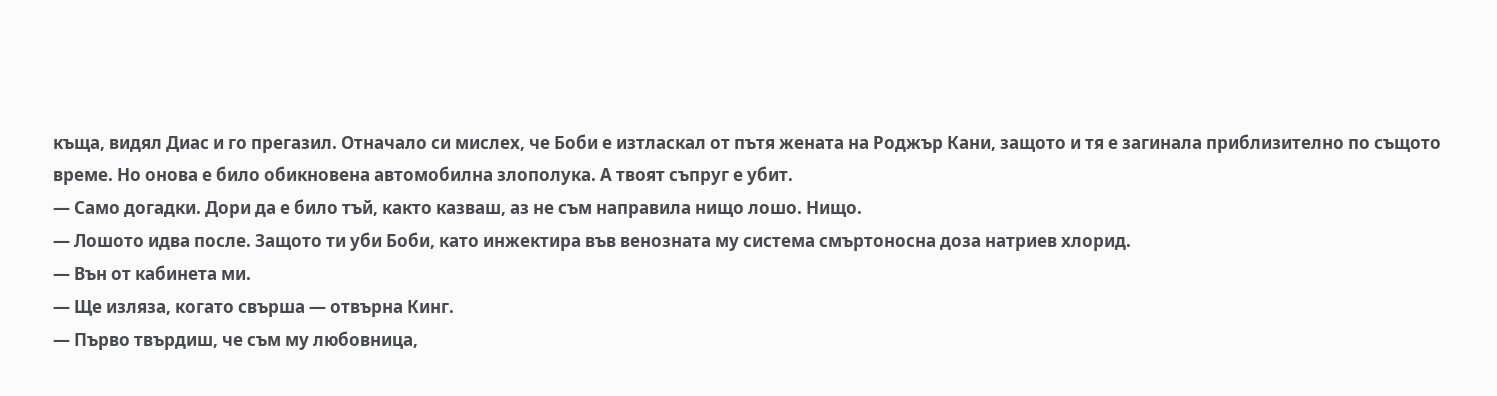къща, видял Диас и го прегазил. Отначало си мислех, че Боби е изтласкал от пътя жената на Роджър Кани, защото и тя е загинала приблизително по същото време. Но онова е било обикновена автомобилна злополука. А твоят съпруг е убит.
— Само догадки. Дори да е било тъй, както казваш, аз не съм направила нищо лошо. Нищо.
— Лошото идва после. Защото ти уби Боби, като инжектира във венозната му система смъртоносна доза натриев хлорид.
— Вън от кабинета ми.
— Ще изляза, когато свърша — отвърна Кинг.
— Първо твърдиш, че съм му любовница,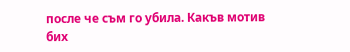после че съм го убила. Какъв мотив бих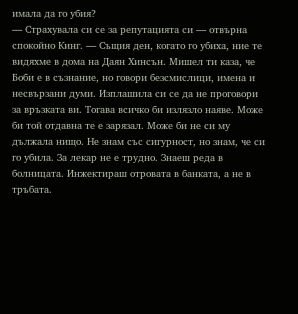имала да го убия?
— Страхувала си се за репутацията си — отвърна спокойно Кинг. — Същия ден, когато го убиха, ние те видяхме в дома на Даян Хинсън. Мишел ти каза, че Боби е в съзнание, но говори безсмислици, имена и несвързани думи. Изплашила си се да не проговори за връзката ви. Тогава всичко би излязло наяве. Може би той отдавна те е зарязал. Може би не си му дължала нищо. Не знам със сигурност, но знам, че си го убила. За лекар не е трудно. Знаеш реда в болницата. Инжектираш отровата в банката, а не в тръбата.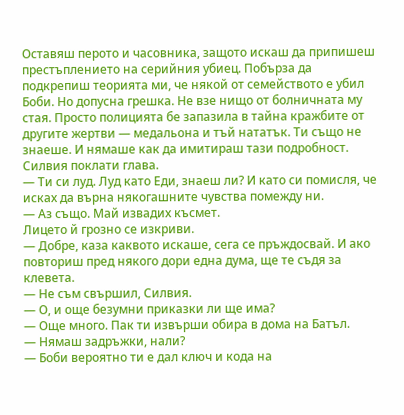Оставяш перото и часовника, защото искаш да припишеш престъплението на серийния убиец. Побърза да подкрепиш теорията ми, че някой от семейството е убил Боби. Но допусна грешка. Не взе нищо от болничната му стая. Просто полицията бе запазила в тайна кражбите от другите жертви — медальона и тъй нататък. Ти също не знаеше. И нямаше как да имитираш тази подробност.
Силвия поклати глава.
— Ти си луд. Луд като Еди, знаеш ли? И като си помисля, че исках да върна някогашните чувства помежду ни.
— Аз също. Май извадих късмет.
Лицето й грозно се изкриви.
— Добре, каза каквото искаше, сега се пръждосвай. И ако повториш пред някого дори една дума, ще те съдя за клевета.
— Не съм свършил, Силвия.
— О, и още безумни приказки ли ще има?
— Още много. Пак ти извърши обира в дома на Батъл.
— Нямаш задръжки, нали?
— Боби вероятно ти е дал ключ и кода на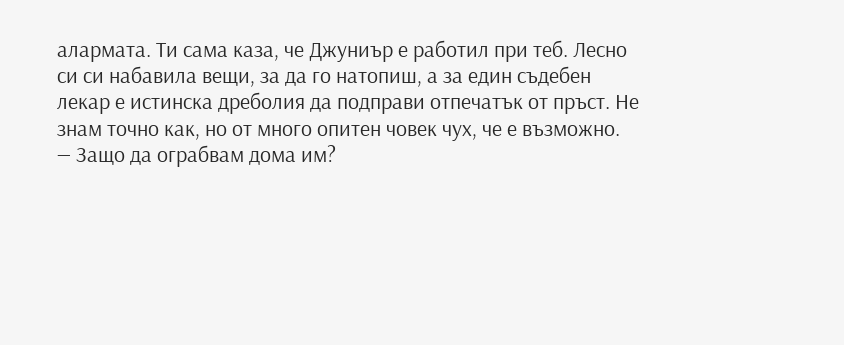алармата. Ти сама каза, че Джуниър е работил при теб. Лесно си си набавила вещи, за да го натопиш, а за един съдебен лекар е истинска дреболия да подправи отпечатък от пръст. Не знам точно как, но от много опитен човек чух, че е възможно.
— Защо да ограбвам дома им?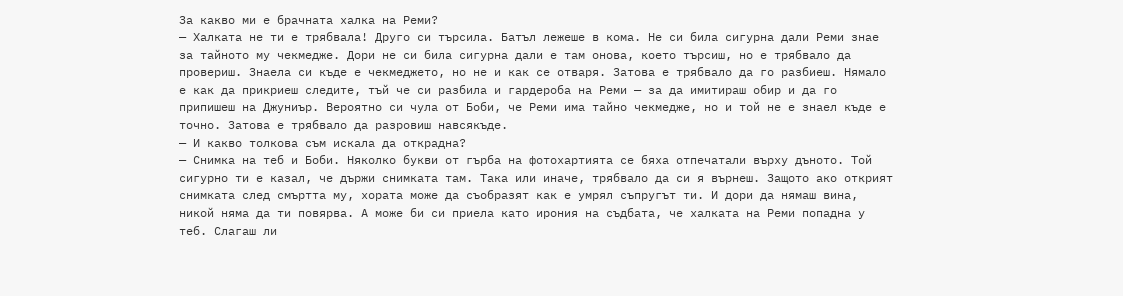За какво ми е брачната халка на Реми?
— Халката не ти е трябвала! Друго си търсила. Батъл лежеше в кома. Не си била сигурна дали Реми знае за тайното му чекмедже. Дори не си била сигурна дали е там онова, което търсиш, но е трябвало да провериш. Знаела си къде е чекмеджето, но не и как се отваря. Затова е трябвало да го разбиеш. Нямало е как да прикриеш следите, тъй че си разбила и гардероба на Реми — за да имитираш обир и да го припишеш на Джуниър. Вероятно си чула от Боби, че Реми има тайно чекмедже, но и той не е знаел къде е точно. Затова е трябвало да разровиш навсякъде.
— И какво толкова съм искала да открадна?
— Снимка на теб и Боби. Няколко букви от гърба на фотохартията се бяха отпечатали върху дъното. Той сигурно ти е казал, че държи снимката там. Така или иначе, трябвало да си я върнеш. Защото ако открият снимката след смъртта му, хората може да съобразят как е умрял съпругът ти. И дори да нямаш вина, никой няма да ти повярва. А може би си приела като ирония на съдбата, че халката на Реми попадна у теб. Слагаш ли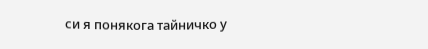си я понякога тайничко у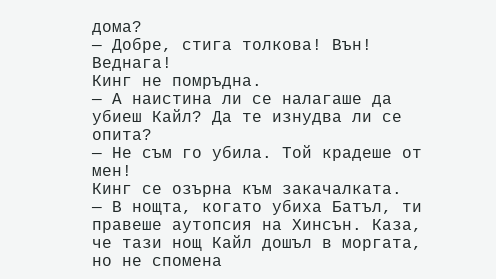дома?
— Добре, стига толкова! Вън! Веднага!
Кинг не помръдна.
— А наистина ли се налагаше да убиеш Кайл? Да те изнудва ли се опита?
— Не съм го убила. Той крадеше от мен!
Кинг се озърна към закачалката.
— В нощта, когато убиха Батъл, ти правеше аутопсия на Хинсън. Каза, че тази нощ Кайл дошъл в моргата, но не спомена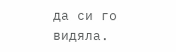да си го видяла.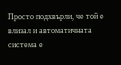Просто подхвърли, че той е влизал и автоматичната система е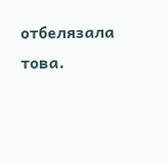отбелязала това.